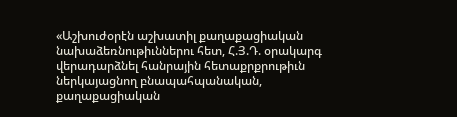«Աշխուժօրէն աշխատիլ քաղաքացիական նախաձեռնութիւններու հետ, Հ.Յ.Դ. օրակարգ վերադարձնել հանրային հետաքրքրութիւն ներկայացնող բնապահպանական, քաղաքացիական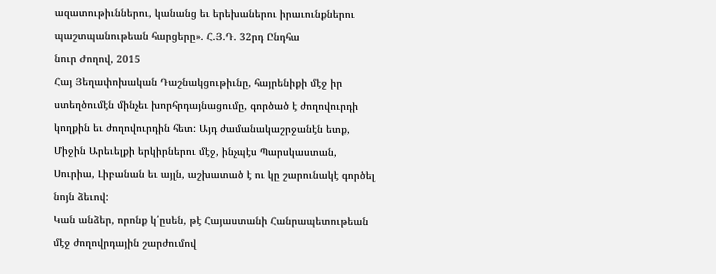ազատութիւններու, կանանց եւ երեխաներու իրաւունքներու պաշտպանութեան հարցերը». Հ.Յ.Դ. 32րդ Ընդհա
նուր Ժողով, 2015
Հայ Յեղափոխական Դաշնակցութիւնը, հայրենիքի մէջ իր ստեղծումէն մինչեւ խորհրդայնացումը, գործած է ժողովուրդի կողքին եւ ժողովուրդին հետ: Այդ ժամանակաշրջանէն ետք, Միջին Արեւելքի երկիրներու մէջ, ինչպէս Պարսկաստան, Սուրիա, Լիբանան եւ այլն, աշխատած է ու կը շարունակէ գործել նոյն ձեւով:
Կան անձեր, որոնք կ՛ըսեն, թէ Հայաստանի Հանրապետութեան մէջ ժողովրդային շարժումով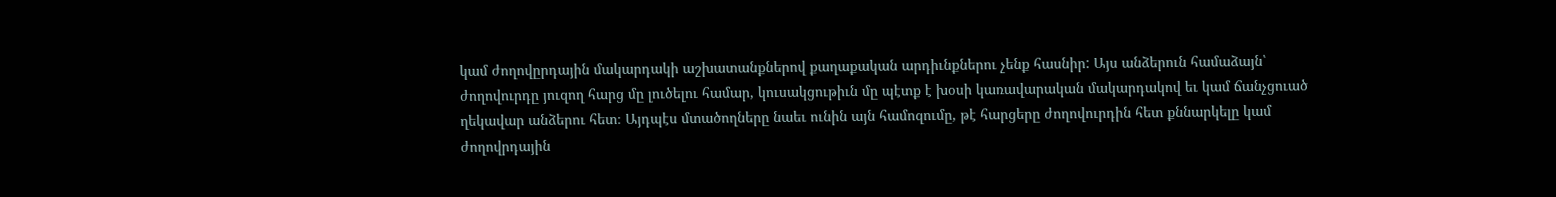կամ ժողովըրդային մակարդակի աշխատանքներով քաղաքական արդիւնքներու չենք հասնիր: Այս անձերուն համաձայն՝ ժողովուրդը յուզող հարց մը լուծելու համար, կուսակցութիւն մը պէտք է խօսի կառավարական մակարդակով եւ կամ ճանչցուած ղեկավար անձերու հետ։ Այդպէս մտածողները նաեւ ունին այն համոզումը, թէ հարցերը ժողովուրդին հետ քննարկելը կամ ժողովրդային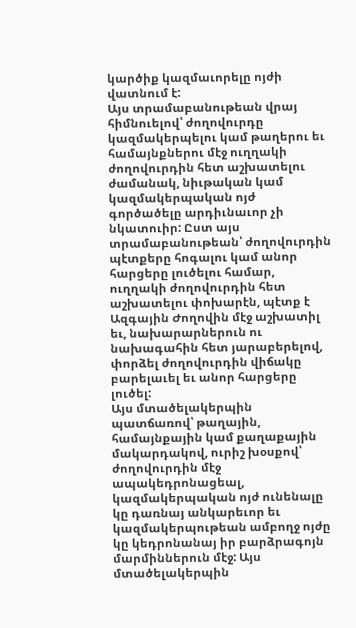կարծիք կազմաւորելը ոյժի վատնում է:
Այս տրամաբանութեան վրայ հիմնուելով՝ ժողովուրդը կազմակերպելու կամ թաղերու եւ համայնքներու մէջ ուղղակի ժողովուրդին հետ աշխատելու ժամանակ, նիւթական կամ կազմակերպական ոյժ գործածելը արդիւնաւոր չի նկատուիր: Ըստ այս տրամաբանութեան՝ ժողովուրդին պէտքերը հոգալու կամ անոր հարցերը լուծելու համար, ուղղակի ժողովուրդին հետ աշխատելու փոխարէն, պէտք է Ազգային Ժողովին մէջ աշխատիլ եւ, նախարարներուն ու նախագահին հետ յարաբերելով, փորձել ժողովուրդին վիճակը բարելաւել եւ անոր հարցերը լուծել:
Այս մտածելակերպին պատճառով՝ թաղային, համայնքային կամ քաղաքային մակարդակով, ուրիշ խօսքով՝ ժողովուրդին մէջ ապակեդրոնացեալ, կազմակերպական ոյժ ունենալը կը դառնայ անկարեւոր եւ կազմակերպութեան ամբողջ ոյժը կը կեդրոնանայ իր բարձրագոյն մարմիններուն մէջ: Այս մտածելակերպին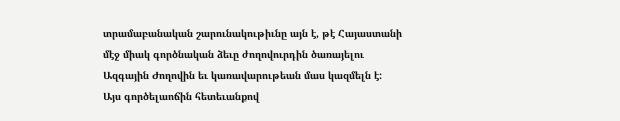տրամաբանական շարունակութիւնը այն է, թէ Հայաստանի մէջ միակ գործնական ձեւը ժողովուրդին ծառայելու Ազգային Ժողովին եւ կառավարութեան մաս կազմելն է:
Այս գործելաոճին հետեւանքով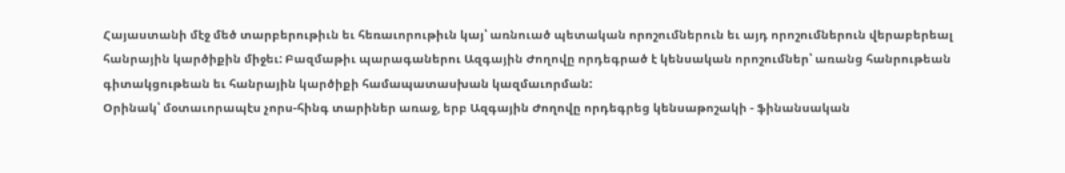Հայաստանի մէջ մեծ տարբերութիւն եւ հեռաւորութիւն կայ՝ առնուած պետական որոշումներուն եւ այդ որոշումներուն վերաբերեալ հանրային կարծիքին միջեւ: Բազմաթիւ պարագաներու Ազգային Ժողովը որդեգրած է կենսական որոշումներ՝ առանց հանրութեան գիտակցութեան եւ հանրային կարծիքի համապատասխան կազմաւորման:
Օրինակ՝ մօտաւորապէս չորս-հինգ տարիներ առաջ, երբ Ազգային Ժողովը որդեգրեց կենսաթոշակի - ֆինանսական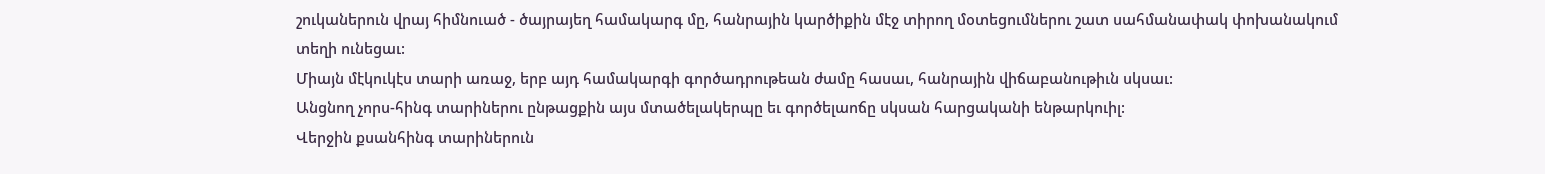շուկաներուն վրայ հիմնուած - ծայրայեղ համակարգ մը, հանրային կարծիքին մէջ տիրող մօտեցումներու շատ սահմանափակ փոխանակում տեղի ունեցաւ:
Միայն մէկուկէս տարի առաջ, երբ այդ համակարգի գործադրութեան ժամը հասաւ, հանրային վիճաբանութիւն սկսաւ:
Անցնող չորս-հինգ տարիներու ընթացքին այս մտածելակերպը եւ գործելաոճը սկսան հարցականի ենթարկուիլ:
Վերջին քսանհինգ տարիներուն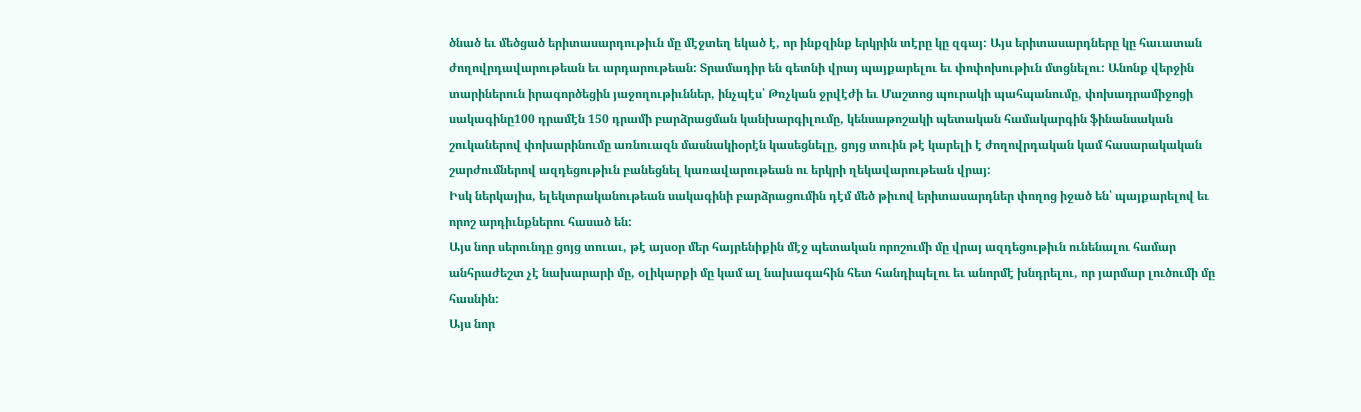ծնած եւ մեծցած երիտասարդութիւն մը մէջտեղ եկած է, որ ինքզինք երկրին տէրը կը զգայ: Այս երիտասարդները կը հաւատան ժողովրդավարութեան եւ արդարութեան: Տրամադիր են գետնի վրայ պայքարելու եւ փոփոխութիւն մտցնելու: Անոնք վերջին տարիներուն իրագործեցին յաջողութիւններ, ինչպէս՝ Թռչկան ջրվէժի եւ Մաշտոց պուրակի պահպանումը, փոխադրամիջոցի սակագինը100 դրամէն 150 դրամի բարձրացման կանխարգիլումը, կենսաթոշակի պետական համակարգին ֆինանսական շուկաներով փոխարինումը առնուազն մասնակիօրէն կասեցնելը, ցոյց տուին թէ կարելի է ժողովրդական կամ հասարակական շարժումներով ազդեցութիւն բանեցնել կառավարութեան ու երկրի ղեկավարութեան վրայ:
Իսկ ներկայիս, ելեկտրականութեան սակագինի բարձրացումին դէմ մեծ թիւով երիտասարդներ փողոց իջած են՝ պայքարելով եւ որոշ արդիւնքներու հասած են:
Այս նոր սերունդը ցոյց տուաւ, թէ այսօր մեր հայրենիքին մէջ պետական որոշումի մը վրայ ազդեցութիւն ունենալու համար անհրաժեշտ չէ նախարարի մը, օլիկարքի մը կամ ալ նախագահին հետ հանդիպելու եւ անորմէ խնդրելու, որ յարմար լուծումի մը հասնին:
Այս նոր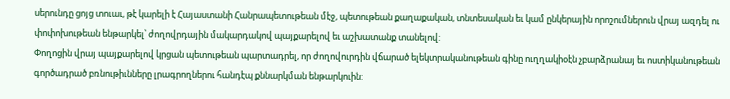սերունդը ցոյց տուաւ, թէ կարելի է Հայաստանի Հանրապետութեան մէջ, պետութեան քաղաքական, տնտեսական եւ կամ ընկերային որոշումներուն վրայ ազդել ու փոփոխութեան ենթարկել՝ ժողովրդային մակարդակով պայքարելով եւ աշխատանք տանելով:
Փողոցին վրայ պայքարելով կրցան պետութեան պարտադրել, որ ժողովուրդին վճարած ելեկտրականութեան գինը ուղղակիօէն չբարձրանայ եւ ոստիկանութեան գործադրած բռնութիւնները լրագրողներու հանդէպ քննարկման ենթարկուին: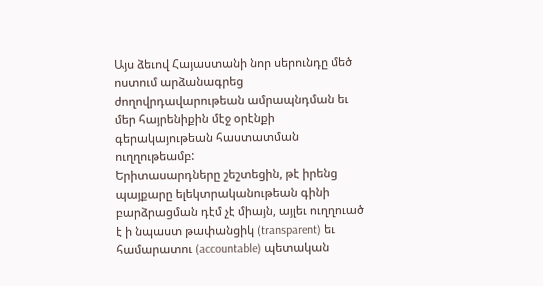Այս ձեւով Հայաստանի նոր սերունդը մեծ ոստում արձանագրեց ժողովրդավարութեան ամրապնդման եւ մեր հայրենիքին մէջ օրէնքի գերակայութեան հաստատման ուղղութեամբ:
Երիտասարդները շեշտեցին, թէ իրենց պայքարը ելեկտրականութեան գինի բարձրացման դէմ չէ միայն, այլեւ ուղղուած է ի նպաստ թափանցիկ (transparent) եւ համարատու (accountable) պետական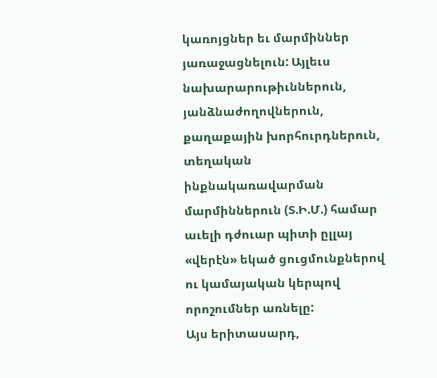կառոյցներ եւ մարմիններ յառաջացնելուն: Այլեւս նախարարութիւններուն, յանձնաժողովներուն, քաղաքային խորհուրդներուն, տեղական ինքնակառավարման մարմիններուն (Տ.Ի.Մ.) համար աւելի դժուար պիտի ըլլայ «վերէն» եկած ցուցմունքներով ու կամայական կերպով որոշումներ առնելը:
Այս երիտասարդ,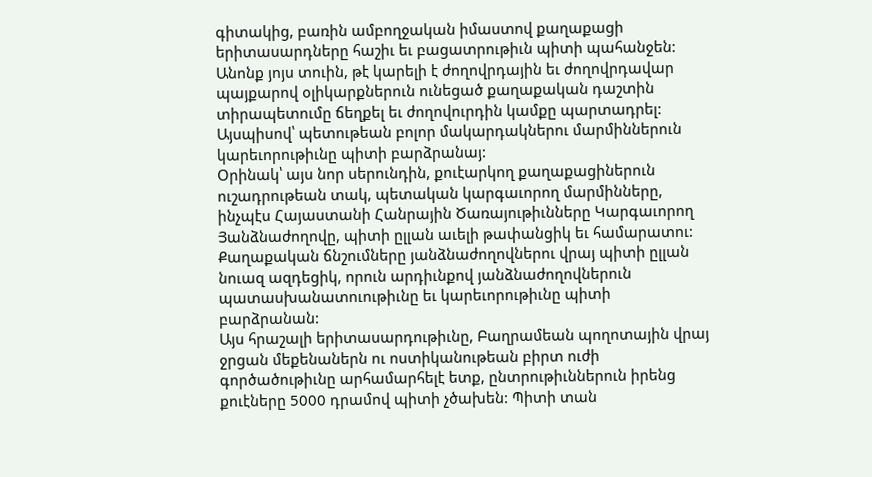գիտակից, բառին ամբողջական իմաստով քաղաքացի երիտասարդները հաշիւ եւ բացատրութիւն պիտի պահանջեն:
Անոնք յոյս տուին, թէ կարելի է ժողովրդային եւ ժողովրդավար պայքարով օլիկարքներուն ունեցած քաղաքական դաշտին տիրապետումը ճեղքել եւ ժողովուրդին կամքը պարտադրել:
Այսպիսով՝ պետութեան բոլոր մակարդակներու մարմիններուն կարեւորութիւնը պիտի բարձրանայ:
Օրինակ՝ այս նոր սերունդին, քուէարկող քաղաքացիներուն ուշադրութեան տակ, պետական կարգաւորող մարմինները, ինչպէս Հայաստանի Հանրային Ծառայութիւնները Կարգաւորող Յանձնաժողովը, պիտի ըլլան աւելի թափանցիկ եւ համարատու:
Քաղաքական ճնշումները յանձնաժողովներու վրայ պիտի ըլլան նուազ ազդեցիկ, որուն արդիւնքով յանձնաժողովներուն պատասխանատուութիւնը եւ կարեւորութիւնը պիտի բարձրանան:
Այս հրաշալի երիտասարդութիւնը, Բաղրամեան պողոտային վրայ ջրցան մեքենաներն ու ոստիկանութեան բիրտ ուժի գործածութիւնը արհամարհելէ ետք, ընտրութիւններուն իրենց քուէները 5000 դրամով պիտի չծախեն: Պիտի տան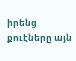իրենց քուէները այն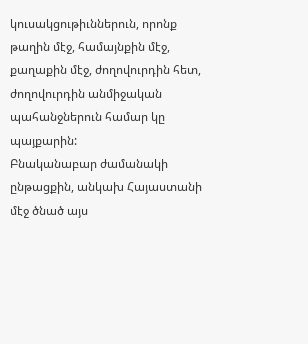կուսակցութիւններուն, որոնք թաղին մէջ, համայնքին մէջ, քաղաքին մէջ, ժողովուրդին հետ, ժողովուրդին անմիջական պահանջներուն համար կը պայքարին:
Բնականաբար ժամանակի ընթացքին, անկախ Հայաստանի մէջ ծնած այս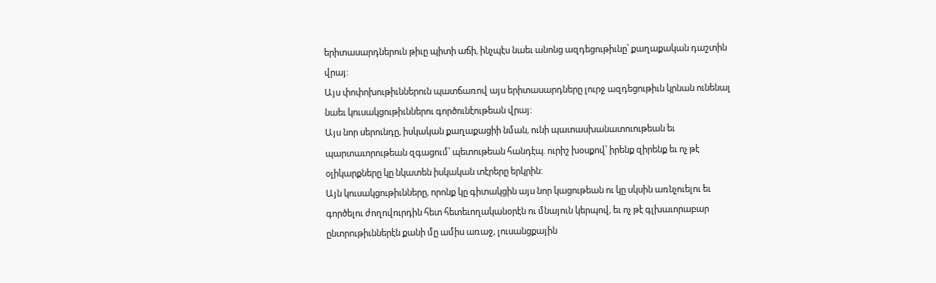երիտասարդներուն թիւը պիտի աճի, ինչպէս նաեւ անոնց ազդեցութիւնը՝ քաղաքական դաշտին վրայ:
Այս փոփոխութիւններուն պատճառով այս երիտասարդները լուրջ ազդեցութիւն կրնան ունենալ նաեւ կուսակցութիւններու գործունէութեան վրայ:
Այս նոր սերունդը, իսկական քաղաքացիի նման, ունի պատասխանատուութեան եւ պարտաւորութեան զգացում՝ պետութեան հանդէպ. ուրիշ խօսքով՝ իրենք զիրենք եւ ոչ թէ օլիկարքները կը նկատեն իսկական տէրերը երկրին:
Այն կուսակցութիւնները, որոնք կը գիտակցին այս նոր կացութեան ու կը սկսին առնչուելու եւ գործելու ժողովուրդին հետ հետեւողականօրէն ու մնայուն կերպով, եւ ոչ թէ գլխաւորաբար ընտրութիւններէն քանի մը ամիս առաջ, լուսանցքային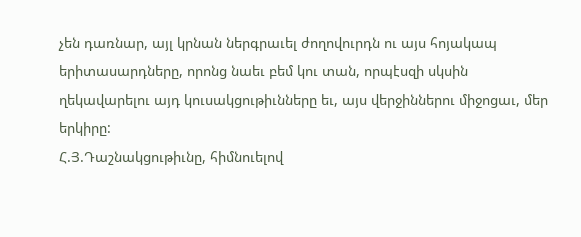չեն դառնար, այլ կրնան ներգրաւել ժողովուրդն ու այս հոյակապ երիտասարդները, որոնց նաեւ բեմ կու տան, որպէսզի սկսին ղեկավարելու այդ կուսակցութիւնները եւ, այս վերջիններու միջոցաւ, մեր երկիրը:
Հ.Յ.Դաշնակցութիւնը, հիմնուելով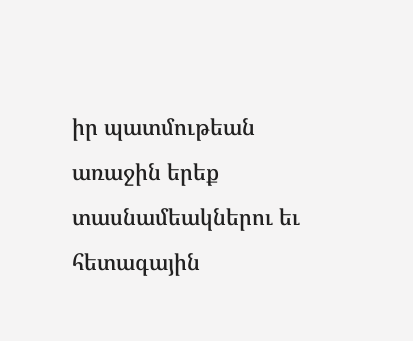իր պատմութեան առաջին երեք տասնամեակներու եւ հետագային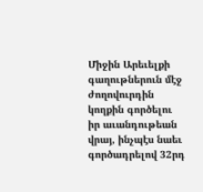Միջին Արեւելքի գաղութներուն մէջ ժողովուրդին կողքին գործելու իր աւանդութեան վրայ, ինչպէս նաեւ գործադրելով 32րդ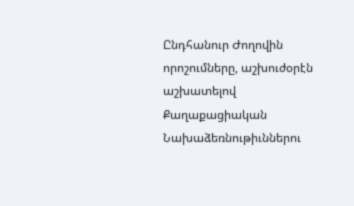Ընդհանուր Ժողովին որոշումները, աշխուժօրէն աշխատելով Քաղաքացիական Նախաձեռնութիւններու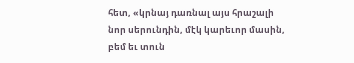հետ, «կրնայ դառնալ այս հրաշալի նոր սերունդին, մէկ կարեւոր մասին, բեմ եւ տուն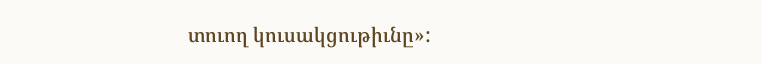տուող կուսակցութիւնը»: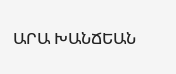ԱՐԱ ԽԱՆՃԵԱՆ